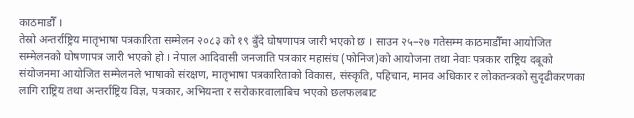काठमाडौँ ।
तेस्रो अन्तर्राष्ट्रिय मातृभाषा पत्रकारिता सम्मेलन २०८३ को १९ बुँदे घोषणापत्र जारी भएको छ । साउन २५–२७ गतेसम्म काठमाडौँमा आयोजित सम्मेलनको घोषणापत्र जारी भएको हो । नेपाल आदिवासी जनजाति पत्रकार महासंघ (फोनिज)को आयोजना तथा नेवाः पत्रकार राष्ट्रिय दबूको संयोजनमा आयोजित सम्मेलनले भाषाको संरक्षण, मातृभाषा पत्रकारिताको विकास, संस्कृति, पहिचान, मानव अधिकार र लोकतन्त्रको सुदृढीकरणका लागि राष्ट्रिय तथा अन्तर्राष्ट्रिय विज्ञ, पत्रकार, अभियन्ता र सरोकारवालाबिच भएको छलफलबाट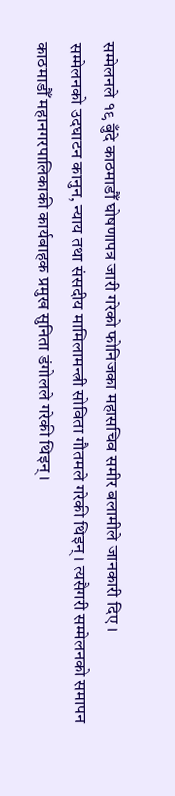सम्मेलनले १९ बुँदे काठमाडौँ घोषणापत्र जारी गरेको फोनिजका महासचिव समीर बलामीले जानकारी दिए ।
सम्मेलनको उदघाटन कानुन, न्याय तथा संसदीय मामिलामन्त्री सोविता गौतमले गरेकी थिइन् । त्यसैगरी सम्मेलनको समापन काठमाडौँ महानगरपालिकाकी कार्यबाहक प्रमुख सुनिता डंगोलले गरेकी थिइन् ।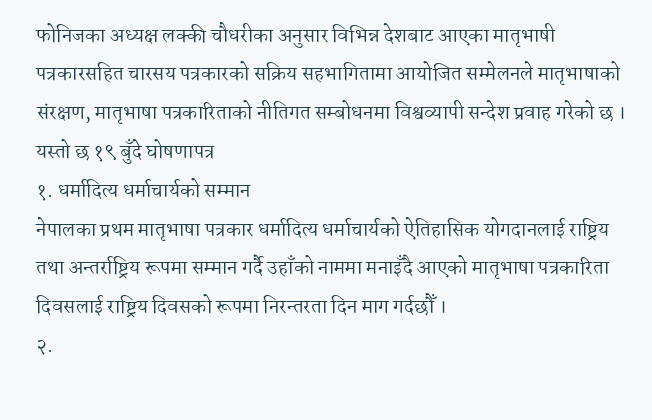फोनिजका अध्यक्ष लक्की चौधरीका अनुसार विभिन्न देशबाट आएका मातृभाषी पत्रकारसहित चारसय पत्रकारको सक्रिय सहभागितामा आयोजित सम्मेलनले मातृभाषाको संरक्षण, मातृभाषा पत्रकारिताको नीतिगत सम्बोधनमा विश्वव्यापी सन्देश प्रवाह गरेको छ ।
यस्तो छ १९ बुँदे घोषणापत्र
१. धर्मादित्य धर्माचार्यको सम्मान
नेपालका प्रथम मातृभाषा पत्रकार धर्मादित्य धर्माचार्यको ऐतिहासिक योगदानलाई राष्ट्रिय तथा अन्तर्राष्ट्रिय रूपमा सम्मान गर्दै उहाँको नाममा मनाइँदै आएको मातृभाषा पत्रकारिता दिवसलाई राष्ट्रिय दिवसको रूपमा निरन्तरता दिन माग गर्दछौँ ।
२.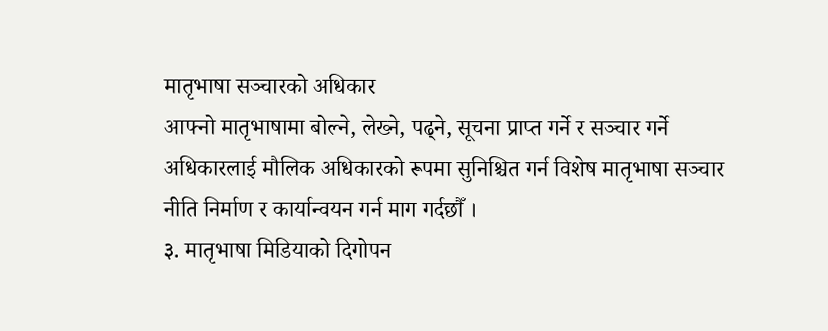मातृभाषा सञ्चारको अधिकार
आफ्नो मातृभाषामा बोल्ने, लेख्ने, पढ्ने, सूचना प्राप्त गर्ने र सञ्चार गर्ने अधिकारलाई मौलिक अधिकारको रूपमा सुनिश्चित गर्न विशेष मातृभाषा सञ्चार नीति निर्माण र कार्यान्वयन गर्न माग गर्दछौँ ।
३. मातृभाषा मिडियाको दिगोपन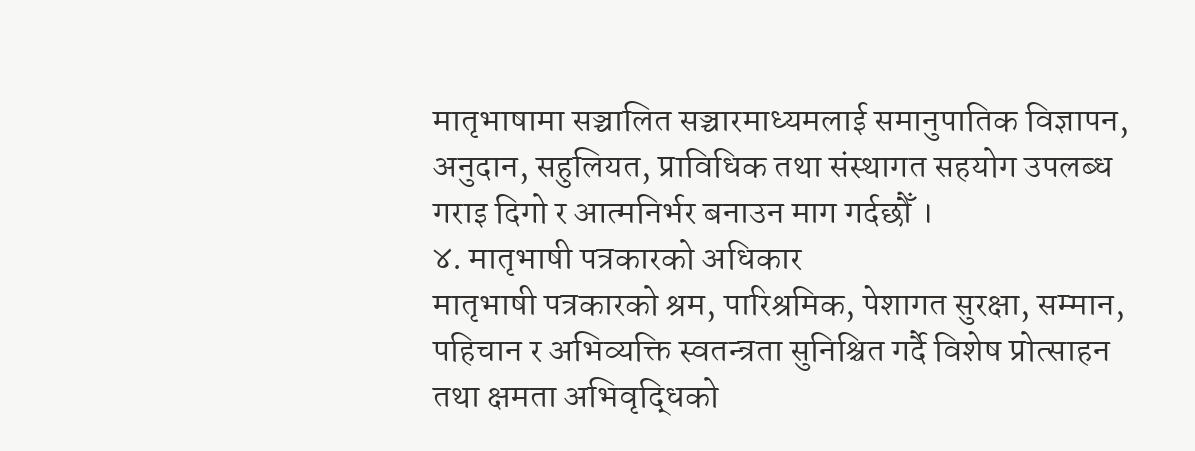मातृभाषामा सञ्चालित सञ्चारमाध्यमलाई समानुपातिक विज्ञापन, अनुदान, सहुलियत, प्राविधिक तथा संस्थागत सहयोग उपलब्ध गराइ दिगो र आत्मनिर्भर बनाउन माग गर्दछौँ ।
४. मातृभाषी पत्रकारको अधिकार
मातृभाषी पत्रकारको श्रम, पारिश्रमिक, पेशागत सुरक्षा, सम्मान, पहिचान र अभिव्यक्ति स्वतन्त्रता सुनिश्चित गर्दै विशेष प्रोत्साहन तथा क्षमता अभिवृद्धिको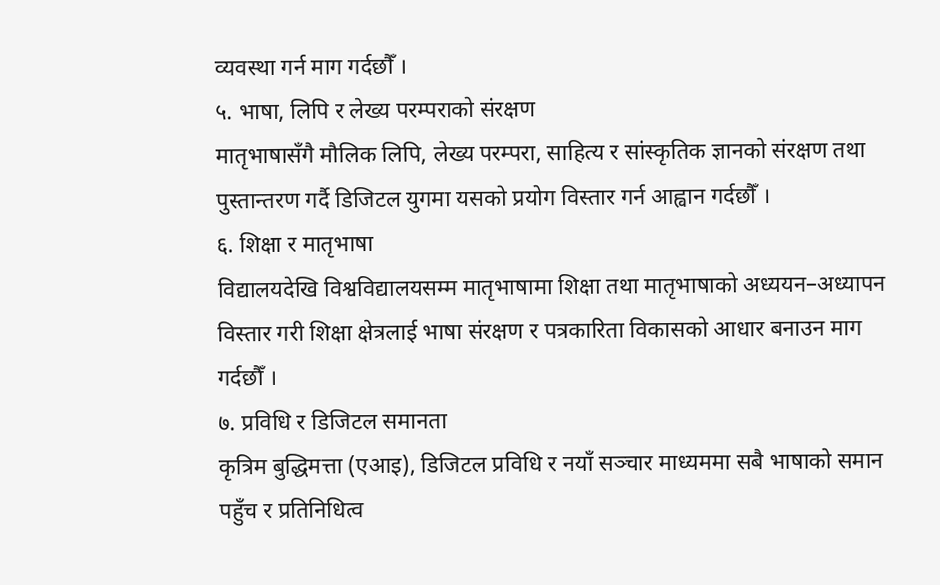व्यवस्था गर्न माग गर्दछौँ ।
५. भाषा, लिपि र लेख्य परम्पराको संरक्षण
मातृभाषासँगै मौलिक लिपि, लेख्य परम्परा, साहित्य र सांस्कृतिक ज्ञानको संरक्षण तथा पुस्तान्तरण गर्दै डिजिटल युगमा यसको प्रयोग विस्तार गर्न आह्वान गर्दछौँ ।
६. शिक्षा र मातृभाषा
विद्यालयदेखि विश्वविद्यालयसम्म मातृभाषामा शिक्षा तथा मातृभाषाको अध्ययन–अध्यापन विस्तार गरी शिक्षा क्षेत्रलाई भाषा संरक्षण र पत्रकारिता विकासको आधार बनाउन माग गर्दछौँ ।
७. प्रविधि र डिजिटल समानता
कृत्रिम बुद्धिमत्ता (एआइ), डिजिटल प्रविधि र नयाँ सञ्चार माध्यममा सबै भाषाको समान पहुँच र प्रतिनिधित्व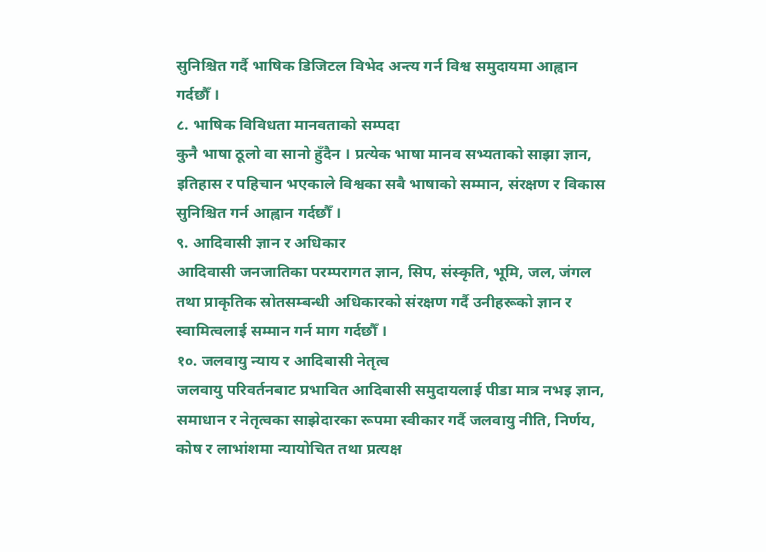सुनिश्चित गर्दै भाषिक डिजिटल विभेद अन्त्य गर्न विश्व समुदायमा आह्वान गर्दछौँ ।
८. भाषिक विविधता मानवताको सम्पदा
कुनै भाषा ठूलो वा सानो हुँदैन । प्रत्येक भाषा मानव सभ्यताको साझा ज्ञान, इतिहास र पहिचान भएकाले विश्वका सबै भाषाको सम्मान, संरक्षण र विकास सुनिश्चित गर्न आह्वान गर्दछौँ ।
९. आदिवासी ज्ञान र अधिकार
आदिवासी जनजातिका परम्परागत ज्ञान, सिप, संस्कृति, भूमि, जल, जंगल तथा प्राकृतिक स्रोतसम्बन्धी अधिकारको संरक्षण गर्दै उनीहरूको ज्ञान र स्वामित्वलाई सम्मान गर्न माग गर्दछौँ ।
१०. जलवायु न्याय र आदिबासी नेतृत्व
जलवायु परिवर्तनबाट प्रभावित आदिबासी समुदायलाई पीडा मात्र नभइ ज्ञान, समाधान र नेतृत्वका साझेदारका रूपमा स्वीकार गर्दै जलवायु नीति, निर्णय, कोष र लाभांशमा न्यायोचित तथा प्रत्यक्ष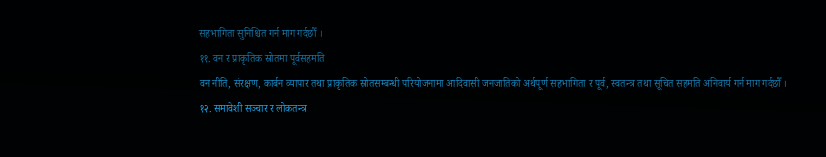सहभागिता सुनिश्चित गर्न माग गर्दछौँ ।
११. वन र प्राकृतिक स्रोतमा पूर्वसहमति
वन नीति, संरक्षण, कार्बन व्यापार तथा प्राकृतिक स्रोतसम्बन्धी परियोजनामा आदिवासी जनजातिको अर्थपूर्ण सहभागिता र पूर्व, स्वतन्त्र तथा सूचित सहमति अनिवार्य गर्न माग गर्दछौँ ।
१२. समावेशी सञ्चार र लोकतन्त्र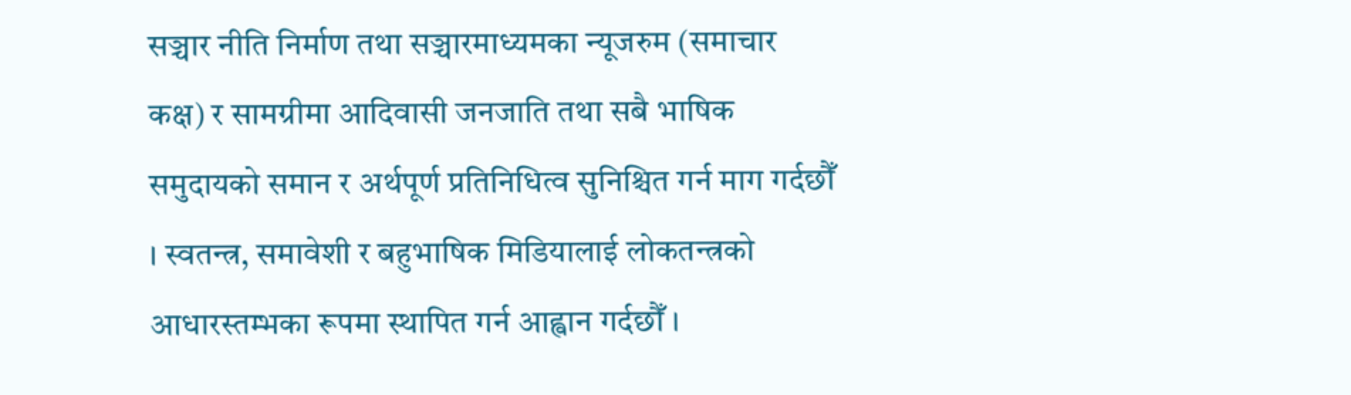सञ्चार नीति निर्माण तथा सञ्चारमाध्यमका न्यूजरुम (समाचार कक्ष) र सामग्रीमा आदिवासी जनजाति तथा सबै भाषिक समुदायको समान र अर्थपूर्ण प्रतिनिधित्व सुनिश्चित गर्न माग गर्दछौँ । स्वतन्त्र, समावेशी र बहुभाषिक मिडियालाई लोकतन्त्रको आधारस्तम्भका रूपमा स्थापित गर्न आह्वान गर्दछौँ ।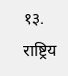१३. राष्ट्रिय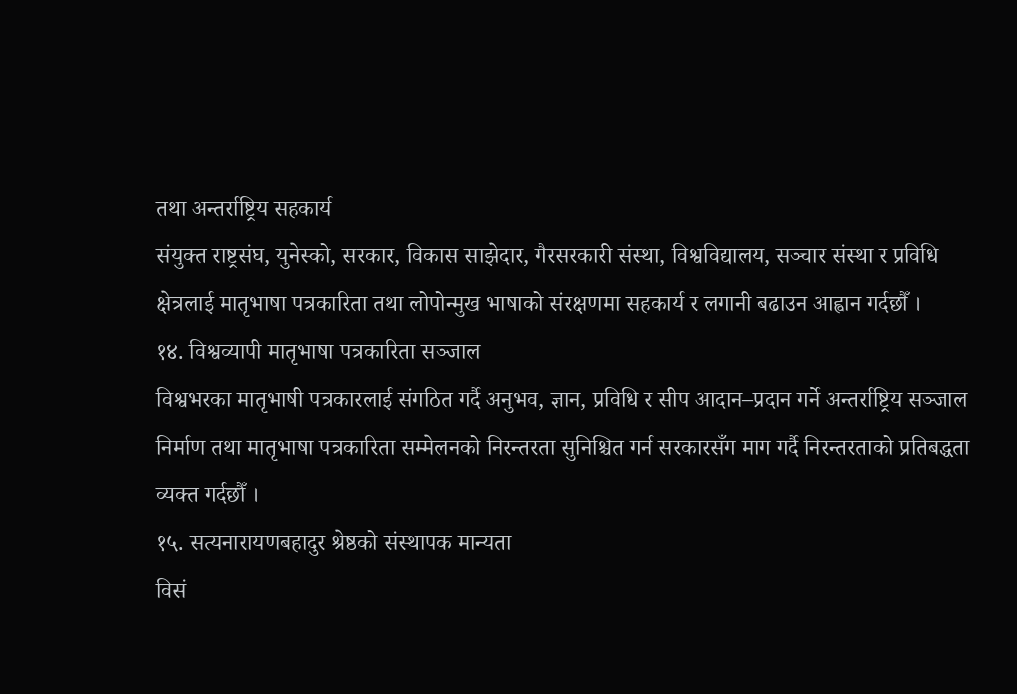तथा अन्तर्राष्ट्रिय सहकार्य
संयुक्त राष्ट्रसंघ, युनेस्को, सरकार, विकास साझेदार, गैरसरकारी संस्था, विश्वविद्यालय, सञ्चार संस्था र प्रविधि क्षेत्रलाई मातृभाषा पत्रकारिता तथा लोपोन्मुख भाषाको संरक्षणमा सहकार्य र लगानी बढाउन आह्वान गर्दछौँ ।
१४. विश्वव्यापी मातृभाषा पत्रकारिता सञ्जाल
विश्वभरका मातृभाषी पत्रकारलाई संगठित गर्दै अनुभव, ज्ञान, प्रविधि र सीप आदान–प्रदान गर्ने अन्तर्राष्ट्रिय सञ्जाल निर्माण तथा मातृभाषा पत्रकारिता सम्मेलनको निरन्तरता सुनिश्चित गर्न सरकारसँग माग गर्दै निरन्तरताको प्रतिबद्धता व्यक्त गर्दछौँ ।
१५. सत्यनारायणबहादुर श्रेष्ठको संस्थापक मान्यता
विसं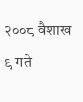२००८ वैशाख ९ गते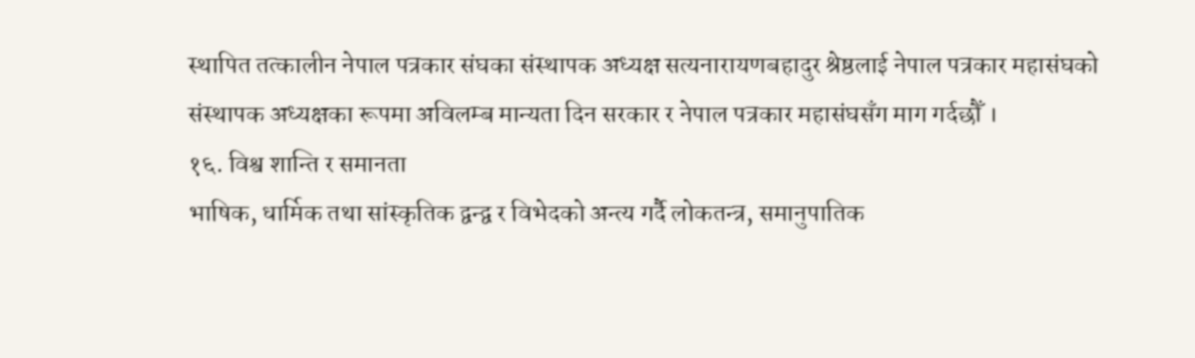स्थापित तत्कालीन नेपाल पत्रकार संघका संस्थापक अध्यक्ष सत्यनारायणबहादुर श्रेष्ठलाई नेपाल पत्रकार महासंघको संस्थापक अध्यक्षका रूपमा अविलम्ब मान्यता दिन सरकार र नेपाल पत्रकार महासंघसँग माग गर्दछौँ ।
१६. विश्व शान्ति र समानता
भाषिक, धार्मिक तथा सांस्कृतिक द्वन्द्व र विभेदको अन्त्य गर्दै लोकतन्त्र, समानुपातिक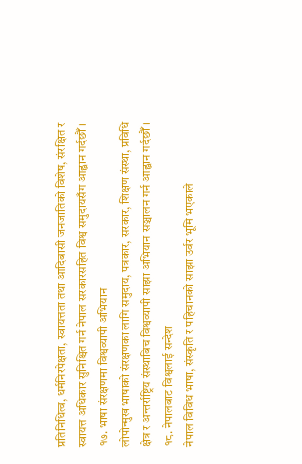प्रतिनिधित्व, धर्मनिरपेक्षता, स्वायत्तता तथा आदिबासी जनजातिको विशेष, संरक्षित र स्वायत्त अधिकार सुनिश्चित गर्न नेपाल सरकारसहित विश्व समुदायसँग आह्वान गर्दछौँ ।
१७. भाषा संरक्षणमा विश्वव्यापी अभियान
लोपोन्मुख भाषाको संरक्षणका लागि समुदाय, पत्रकार, सरकार, शिक्षण संस्था, प्रविधि क्षेत्र र अन्तर्राष्ट्रिय संस्थाबिच विश्वव्यापी साझा अभियान सञ्चालन गर्न आह्वान गर्दछौँ ।
१८. नेपालबाट विश्वलाई सन्देश
नेपाल विविध भाषा, संस्कृति र पहिचानको साझा उर्वर भूमि भएकाले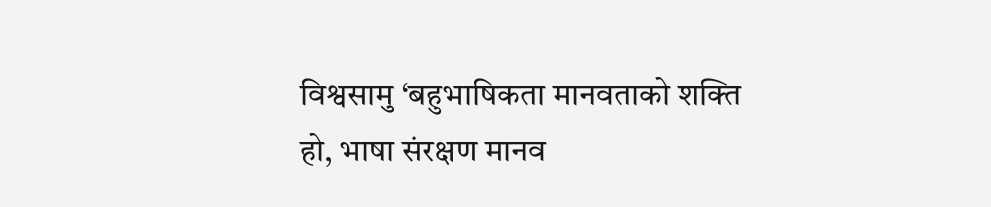विश्वसामु ‘बहुभाषिकता मानवताको शक्ति हो, भाषा संरक्षण मानव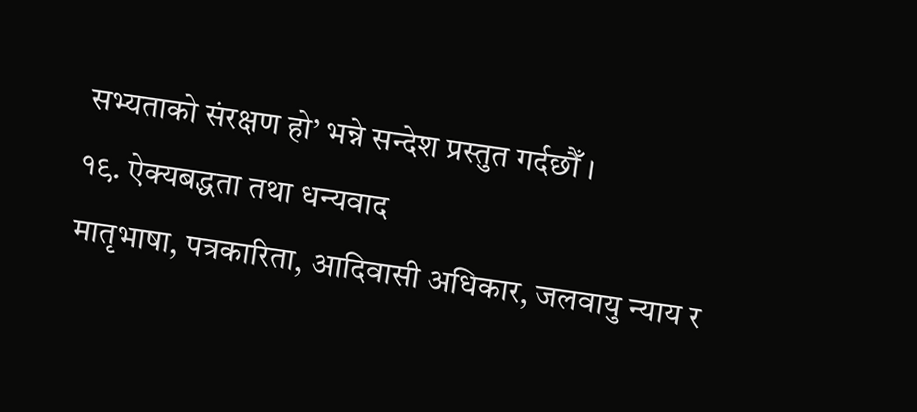सभ्यताको संरक्षण हो’ भन्ने सन्देश प्रस्तुत गर्दछौँ ।
१९. ऐक्यबद्धता तथा धन्यवाद
मातृभाषा, पत्रकारिता, आदिवासी अधिकार, जलवायु न्याय र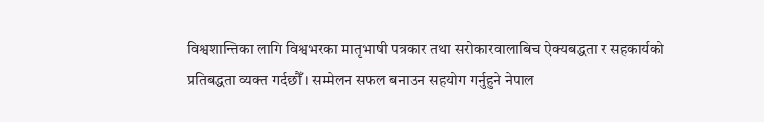विश्वशान्तिका लागि विश्वभरका मातृभाषी पत्रकार तथा सरोकारवालाबिच ऐक्यबद्धता र सहकार्यको प्रतिबद्धता व्यक्त गर्दछौँ । सम्मेलन सफल बनाउन सहयोग गर्नुहुने नेपाल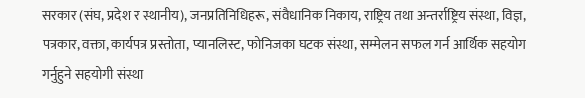सरकार (संघ, प्रदेश र स्थानीय), जनप्रतिनिधिहरू, संवैधानिक निकाय, राष्ट्रिय तथा अन्तर्राष्ट्रिय संस्था, विज्ञ, पत्रकार, वक्ता, कार्यपत्र प्रस्तोता, प्यानलिस्ट, फोनिजका घटक संस्था, सम्मेलन सफल गर्न आर्थिक सहयोग गर्नुहुने सहयोगी संस्था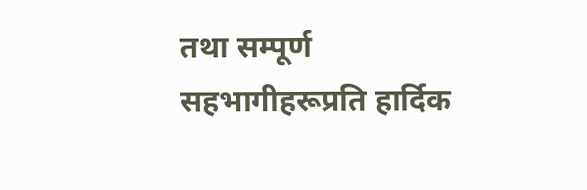तथा सम्पूर्ण सहभागीहरूप्रति हार्दिक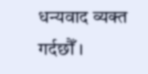धन्यवाद व्यक्त गर्दछौँ ।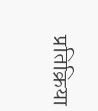प्रतिक्रिया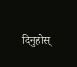दिनुहोस्